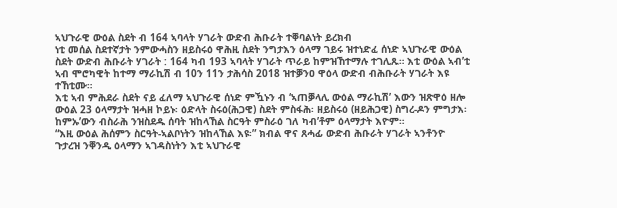ኣህጉራዊ ውዕል ስደት ብ 164 ኣባላት ሃገራት ውድብ ሕቡራት ተቐባልነት ይረክብ
ነቲ መሰል ስደተኛታት ንምውሓስን ዘይስሩዕ ዋሕዚ ስደት ንግታእን ዕላማ ገይሩ ዝተነድፈ ሰነድ ኣህጉራዊ ውዕል ስደት ውድብ ሕቡራት ሃገራት : 164 ካብ 193 ኣባላት ሃገራት ጥራይ ከምዝኸተማሉ ተገሊጹ። እቲ ውዕል ኣብ’ቲ ኣብ ሞሮካዊት ከተማ ማራኪሽ ብ 10ን 11ን ታሕሳስ 2018 ዝተቓንዐ ዋዕላ ውድብ ብሕቡራት ሃገራት እዩ ተኸቲሙ።
እቲ ኣብ ምሕደራ ስደት ናይ ፈለማ ኣህጉራዊ ሰነድ ምዃኑን ብ ‘ኣጠቓላሊ ውዕል ማራኪሽ’ እውን ዝጽዋዕ ዘሎ ውዕል 23 ዕላማታት ዝሓዘ ኮይኑ፡ ዕድላት ስሩዕ(ሕጋዊ) ስደት ምስፋሕ፡ ዘይስሩዕ (ዘይሕጋዊ) ስግረ-ዶን ምግታእ፡ ከምኡ’ውን ብስራሕ ንዝስደዱ ሰባት ዝከላኸል ስርዓት ምስራዕ ገለ ካብ’ቶም ዕላማታት እዮም።
“እዚ ውዕል ሕሰምን ስርዓት-ኣልቦነትን ዝከላኸል እዩ፡” ክብል ዋና ጸሓፊ ውድብ ሕቡራት ሃገራት ኣንቶንዮ ጉታረዝ ንቐንዲ ዕላማን ኣገዳስነትን እቲ ኣህጉራዊ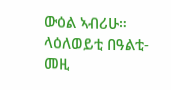ውዕል ኣብሪሁ።
ላዕለወይቲ በዓልቲ-መዚ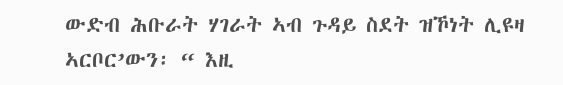ውድብ ሕቡራት ሃገራት ኣብ ጉዳይ ስደት ዝኾነት ሊዩዛ ኣርቦር’ውን፡ “ እዚ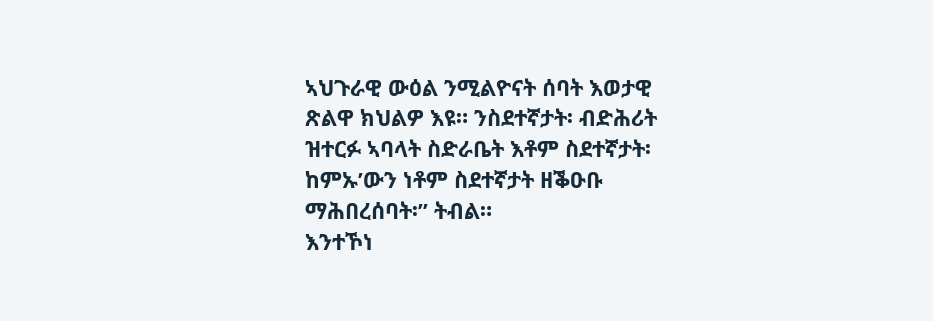ኣህጉራዊ ውዕል ንሚልዮናት ሰባት እወታዊ ጽልዋ ክህልዎ እዩ። ንስደተኛታት፡ ብድሕሪት ዝተርፉ ኣባላት ስድራቤት እቶም ስደተኛታት፡ ከምኡ’ውን ነቶም ስደተኛታት ዘቕዑቡ ማሕበረሰባት፡” ትብል።
እንተኾነ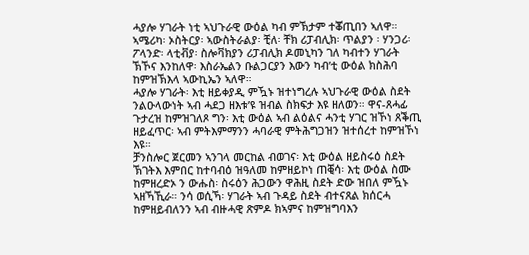ሓያሎ ሃገራት ነቲ ኣህጉራዊ ውዕል ካብ ምኽታም ተቖጢበን ኣለዋ። ኣሜሪካ፡ ኦስትርያ፡ ኣውስትራልያ፡ ቺለ፡ ቸክ ሪፓብሊክ፡ ጥልያን ፡ ሃንጋሪ፡ ፖላንድ፡ ላቲቭያ፡ ስሎቫክያን ሪፓብሊክ ዶመኒካን ገለ ካብተን ሃገራት ኽኾና እንከለዋ፡ እስራኤልን ቡልጋርያን እውን ካብ’ቲ ውዕል ክስሕባ ከምዝኽእላ ኣውኪኤን ኣለዋ።
ሓያሎ ሃገራት፡ እቲ ዘይቀያዲ ምዃኑ ዝተነግረሉ ኣህጉራዊ ውዕል ስደት ንልዑላውነት ኣብ ሓደጋ ዘእቱ’ዩ ዝብል ስክፍታ እዩ ዘለወን። ዋና-ጸሓፊ ጉታረዝ ከምዝገለጾ ግን፡ እቲ ውዕል ኣብ ልዕልና ሓንቲ ሃገር ዝኾነ ጸቕጢ ዘይፈጥር፡ ኣብ ምትእምማንን ሓባራዊ ምትሕግጋዝን ዝተሰረተ ከምዝኾነ እዩ።
ቻንስሎር ጀርመን ኣንገላ መርከል ብወገና፡ እቲ ውዕል ዘይስሩዕ ስደት ኽገትእ እምበር ከተባብዕ ዝዓለመ ከምዘይኮነ ጠቒሳ፡ እቲ ውዕል ስሙ ከምዘረድኦ ን ውሑስ፡ ስሩዕን ሕጋውን ዋሕዚ ስደት ድው ዝበለ ምዃኑ ኣዘኻኺራ። ንሳ ወሲኻ፡ ሃገራት ኣብ ጉዳይ ስደት ብተናጸል ክሰርሓ ከምዘይብለንን ኣብ ብዙሓዊ ጽምዶ ክኣምና ከምዝግባእን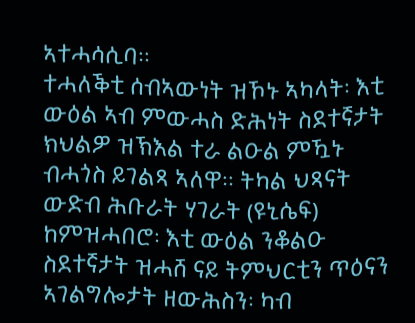ኣተሓሳሲባ።
ተሓለቕቲ ሰብኣውነት ዝኾኑ ኣካላት፡ እቲ ውዕል ኣብ ምውሓስ ድሕነት ስደተኛታት ክህልዎ ዝኽእል ተራ ልዑል ምዃኑ ብሓጎስ ይገልጻ ኣለዋ። ትካል ህጻናት ውድብ ሕቡራት ሃገራት (ዩኒሴፍ) ከምዝሓበሮ፡ እቲ ውዕል ንቆልዑ ስደተኛታት ዝሓሸ ናይ ትምህርቲን ጥዕናን ኣገልግሎታት ዘውሕስን፡ ካብ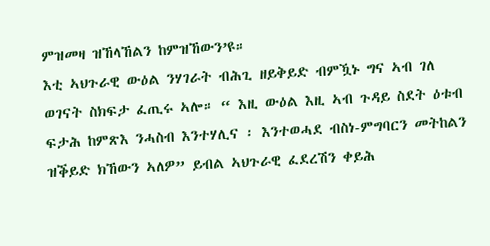ምዝመዛ ዝኸላኸልን ከምዝኸውን’ዩ።
እቲ ኣህጉራዊ ውዕል ንሃገራት ብሕጊ ዘይቅይድ ብምዃኑ ግና ኣብ ገለ ወገናት ስክፍታ ፈጢሩ ኣሎ። “ እዚ ውዕል እዚ ኣብ ጉዳይ ስደት ዕቱብ ፍታሕ ከምጽእ ንሓስብ እንተሃሊና ፡ እንተወሓደ ብስነ-ምግባርን መትከልን ዝቕይድ ክኸውን ኣለዎ” ይብል ኣህጉራዊ ፈደረሽን ቀይሕ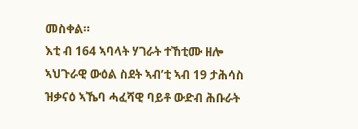መስቀል።
እቲ ብ 164 ኣባላት ሃገራት ተኸቲሙ ዘሎ ኣህጉራዊ ውዕል ስደት ኣብ’ቲ ኣብ 19 ታሕሳስ ዝቃናዕ ኣኼባ ሓፈሻዊ ባይቶ ውድብ ሕቡራት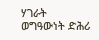ሃገራት ወግዓውነት ድሕሪ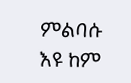ምልባሱ እዩ ከም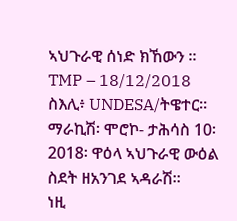ኣህጉራዊ ሰነድ ክኸውን ።
TMP – 18/12/2018
ስእሊ፥ UNDESA/ትዌተር። ማራኪሽ፡ ሞሮኮ- ታሕሳስ 10፡ 2018፡ ዋዕላ ኣህጉራዊ ውዕል ስደት ዘአንገደ ኣዳራሽ።
ነዚ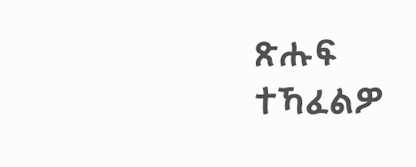ጽሑፍ ተኻፈልዎ